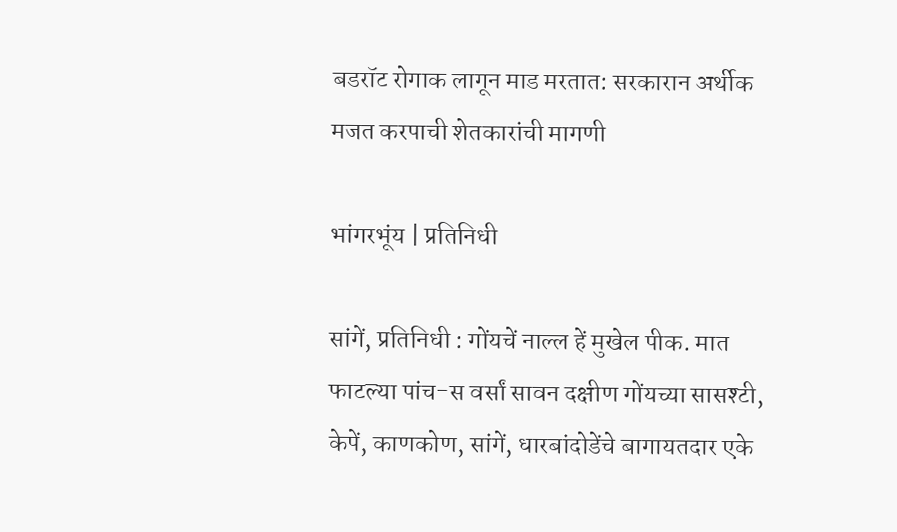बडरॉट रोगाक लागून माड मरतात: सरकारान अर्थीक मजत करपाची शेतकारांची मागणी

भांगरभूंय | प्रतिनिधी

सांगें, प्रतिनिधी : गोंयचें नाल्ल हें मुखेल पीक. मात फाटल्या पांच-स वर्सां सावन दक्षीण गोंयच्या सासश्टी, केपें, काणकोण, सांगें, धारबांदोडेंचे बागायतदार एके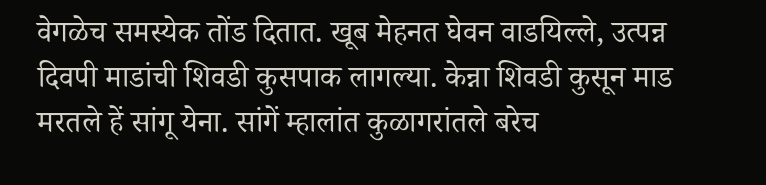वेगळेच समस्येक तोंड दितात. खूब मेहनत घेवन वाडयिल्ले, उत्पन्न दिवपी माडांची शिवडी कुसपाक लागल्या. केन्ना शिवडी कुसून माड मरतले हें सांगू येना. सांगें म्हालांत कुळागरांतले बरेच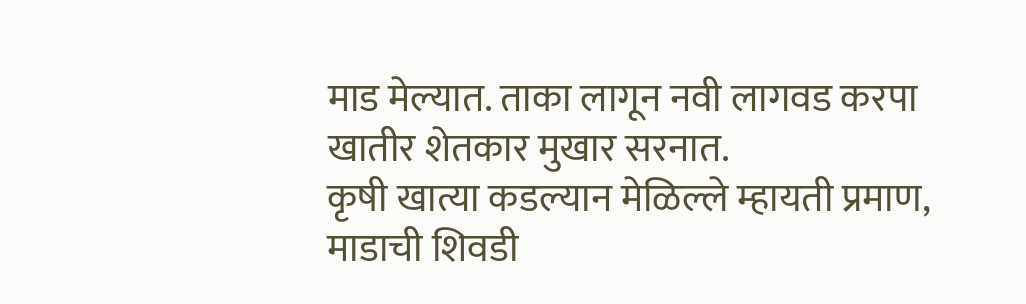माड मेल्यात. ताका लागून नवी लागवड करपा खातीर शेतकार मुखार सरनात.
कृषी खात्या कडल्यान मेळिल्ले म्हायती प्रमाण, माडाची शिवडी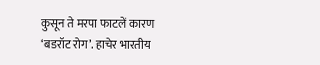कुसून ते मरपा फाटलें कारण ‘बडरॉट रोग’. हाचेर भारतीय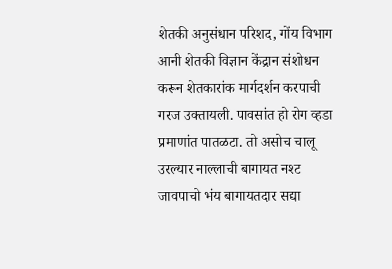शेतकी अनुसंधान परिशद, गोंय विभाग आनी शेतकी विज्ञान केंद्रान संशोधन करून शेतकारांक मार्गदर्शन करपाची गरज उक्तायली. पावसांत हो रोग व्हडा प्रमाणांत पातळटा. तो असोच चालू उरल्यार नाल्लाची बागायत नश्ट जावपाचो भंय बागायतदार सद्या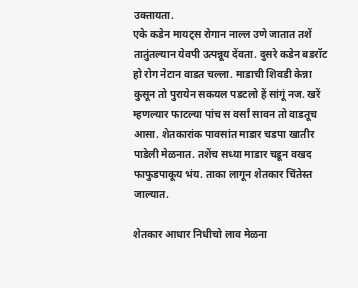उक्तायता.
एके कडेन मायट्स रोगान नाल्ल उणे जातात तशें तातुंतल्यान येवपी उत्पन्नूय देंवता. दुसरे कडेन बडरॉट हो रोग नेटान वाडत चल्ला. माडाची शिवडी केन्ना कुसून तो पुरायेन सकयल पडटलो हें सांगूं नज. खरें म्हणल्यार फाटल्या पांच स वर्सां सावन तो वाडतूच आसा. शेतकारांक पावसांत माडार चडपा खातीर पाडेली मेळनात. तशेंच सध्या माडार चडून वखद फाफुडपाकूय भंय. ताका लागून शेतकार चिंतेस्त जाल्यात.

शेतकार आधार निधीचो लाव मेळना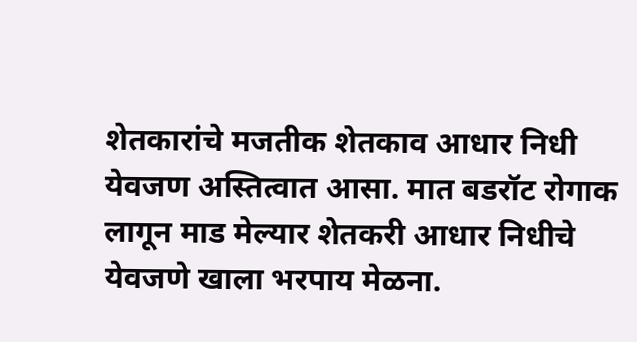शेतकारांचे मजतीक शेतकाव आधार निधी येवजण अस्तित्वात आसा. मात बडरॉट रोगाक लागून माड मेल्यार शेतकरी आधार निधीचे येवजणे खाला भरपाय मेळना.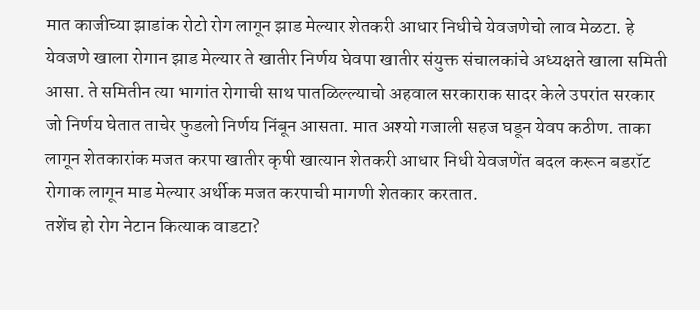मात काजीच्या झाडांक रोटो रोग लागून झाड मेल्यार शेतकरी आधार निधीचे येवजणेचो लाव मेळटा. हे येवजणे खाला रोगान झाड मेल्यार ते खातीर निर्णय घेवपा खातीर संयुक्त संचालकांचे अध्यक्षते खाला समिती आसा. ते समितीन त्या भागांत रोगाची साथ पातळिल्ल्याचो अहवाल सरकाराक सादर केले उपरांत सरकार जो निर्णय घेतात ताचेर फुडलो निर्णय निंबून आसता. मात अश्यो गजाली सहज घडून येवप कठीण. ताका लागून शेतकारांक मजत करपा खातीर कृषी खात्यान शेतकरी आधार निधी येवजणेंत बदल करून बडरॉट रोगाक लागून माड मेल्यार अर्थीक मजत करपाची मागणी शेतकार करतात.
तशेंच हो रोग नेटान कित्याक वाडटा?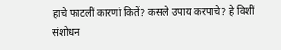हाचे फाटलीं कारणां कितें? कसले उपाय करपाचे? हे विशीं संशोधन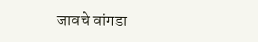जावचे वांगडा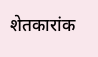शेतकारांक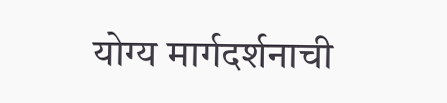योग्य मार्गदर्शनाची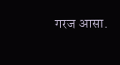गरज आसा.